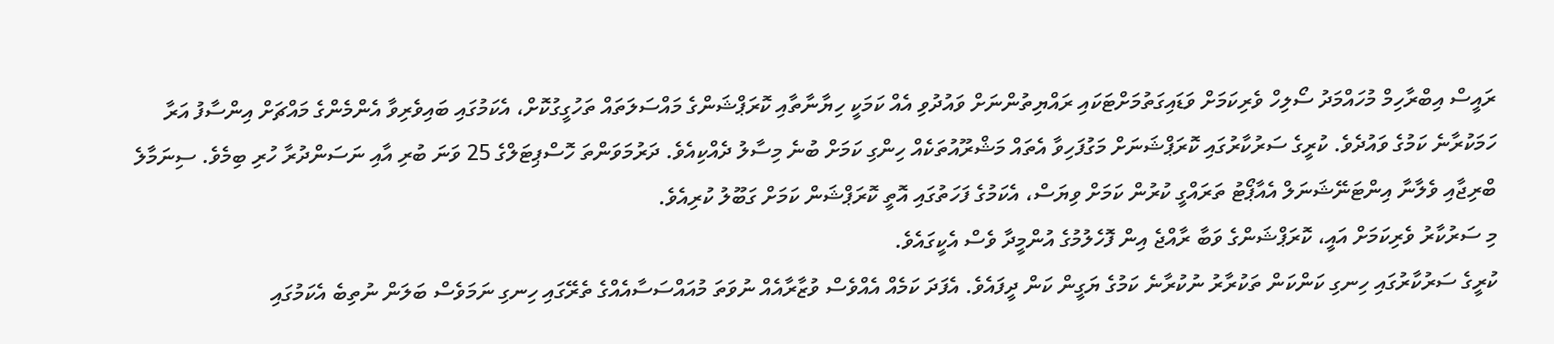ރައީސް އިބްރާހިމް މުހައްމަދު ސޯލިހް ވެރިކަމަށް ވަޑައިގަތުމަށްޓަކައި ރައްޔިތުންނަށް ވައުދުވި އެއް ކަމަކީ ހިޔާނާތާއި ކޮރަޕްޝަންގެ މައްސަލަތައް ތަހުގީގުކޮށް، އެކަމުގައި ބައިވެރިވާ އެންމެންގެ މައްޗަށް އިންސާފު އަރާ ހަމަކުރާނެ ކަމުގެ ވައުދެވެ. ކުރީގެ ސަރުކާރުގައި ކޮރަޕްޝަނަށް މަގުފަހިވާ އެތައް މަޝްރޫއުތަކެއް ހިންގި ކަމަށް ބުނެ މިސާލު ދެއްކިއެވެ. ދަރުމަވަންތަ ހޮސްޕިޓަލްގެ 25 ވަނަ ބުރި އާއި ނަސަންދުރާ ހުރި ބިމެވެ. ސިނަމާލެ ބްރިޖާއި ވެލާނާ އިންޓަނޭޝަނަލް އެއާޕޯޓު ތަރައްގީ ކުރުން ކަމަށް ވިޔަސް، އެކަމުގެ ފަހަތުގައި އޮތީ ކޮރަޕްޝަން ކަމަށް ގަބޫލު ކުރިއެވެ.
މި ސަރުކާރު ވެރިކަމަށް އައީ، ކޮރަޕްޝަންގެ ވަބާ ރާއްޖެ އިން ފޮހެލުމުގެ އުންމީދާ ވެސް އެކީގައެވެ.
ކުރީގެ ސަރުކާރުގައި ހިނގި ކަންކަން ތަކުރާރު ނުކުރާނެ ކަމުގެ ޔަގީން ކަން ދީފައެވެ. އެފަދަ ކަމެއް އެއްވެސް ވުޒާރާއެއް ނުވަތަ މުއައްސަސާއެއްގެ ތެރޭގައި ހިނގި ނަމަވެސް ބަލަން ނުތިބެ އެކަމުގައި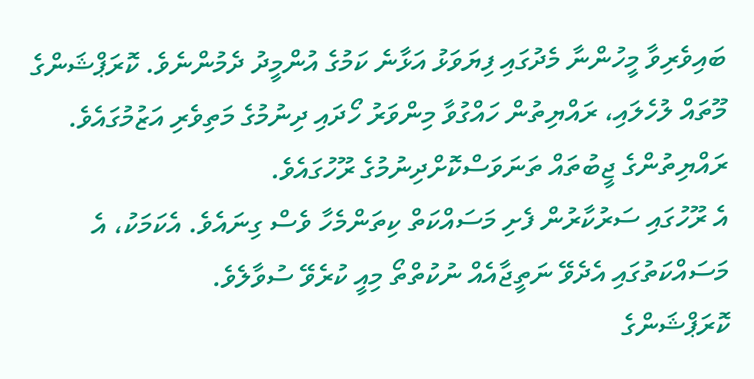ބައިވެރިވާ މީހުންނާ މެދުގައި ފިޔަވަޅު އަޅާނެ ކަމުގެ އުންމީދު ދެމުންނެވެ. ކޮރަޕްޝަންގެ މޫތައް ލުހެލައި، ރައްޔިތުން ހައްގުވާ މިންވަރު ހޯދައި ދިނުމުގެ މަތިވެރި އަޒުމުގައެވެ. ރައްޔިތުންގެ ޖީބުތައް ތަނަވަސްކޮށްދިނުމުގެ ރޫހުގައެވެ.
އެ ރޫހުގައި ސަރުކާރުން ފެށި މަސައްކަތް ކިތަންމެހާ ވެސް ގިނައެވެ. އެކަމަކު، އެ މަސައްކަތުގައި އެދެވޭ ނަތީޖާއެއް ނުކުތްތޯ މިއީ ކުރެވޭ ސުވާލެވެ.
ކޮރަޕްޝަންގެ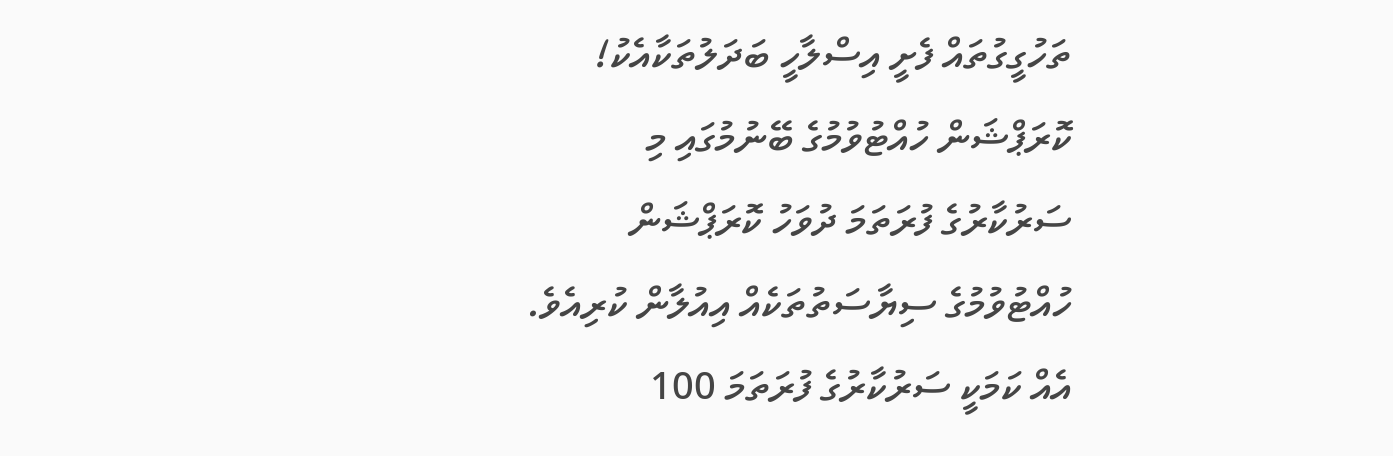ތަހުގީގުތައް ފެށީ އިސްލާހީ ބަދަލުތަކާއެކު!
ކޮރަޕްޝަން ހުއްޓުވުމުގެ ބޭނުމުގައި މި ސަރުކާރުގެ ފުރަތަމަ ދުވަހު ކޮރަޕްޝަން ހުއްޓުވުމުގެ ސިޔާސަތުތަކެއް އިއުލާން ކުރިއެވެ. އެއް ކަމަކީ ސަރުކާރުގެ ފުރަތަމަ 100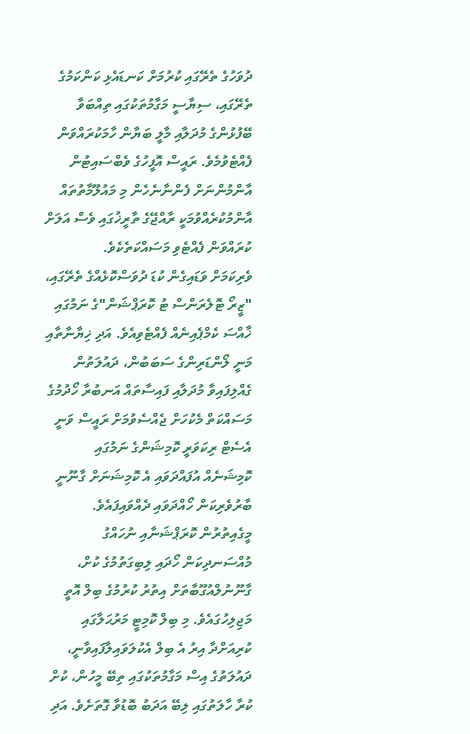ދުވަހުގެ ތެރޭގައި ކުރުމަށް ކަނޑައެޅި ކަންކަމުގެ ތެރޭގައި، ސިޔާސީ މަގާމުތަކުގައި ތިއްބަވާ ބޭފުޅުންގެ މުދަލާއި މާލީ ބަޔާން ހާމަކުރައްވަން ފެއްޓެވުމެވެ. ރައީސް އޮފީހުގެ ވެބްސައިޓުން އާންމުންނަށް ފެންނާނެހެން މި މައުލޫމާތުތައް އާންމުކުރެއްވުމަކީ ރާއްޖޭގެ ތާރީޚުގައި ވެސް އަލަށް ކުރައްވަން ފެއްޓެވި މަސައްކަތެކެވެ.
ވެރިކަމަށް ވަޑައިގެން ކުޑަ ދުވަސްކޮޅެއްގެ ތެރޭގައި، "ޒީރޯ ޓޮލެރަންސް ޓު ކޮރަޕްޝަން"ގެ ނަމުގައި ޚާއްސަ ކެމްޕެއިނެއް ފެއްޓެވިއެވެ. އަދި ޚިޔާނާތާއި މަނީ ލޯންޑަރިންގެ ސަބަބުން، ދައުލަތުން ގެއްލިފައިވާ މުދަލާއި ފައިސާތައް އަނބުރާ ހޯދުމުގެ މަސައްކަތް މެކުހަށް ޖެއްސެވުމަށް ރައީސް ވަނީ އެސެޓް ރިކަވަރީ ކޮމިޝަންގެ ނަމުގައި ކޮމިޝަނެއް އުފައްދަވައި އެ ކޮމިޝަނަށް ގާނޫނީ ބާރުވެރިކަން ހޯއްދަވައި ދެއްވައިފައެވެ.
މީގެއިތުރުން ކޮރަޕްޝަނާއި ނުހައްގު މުއްސަނދިކަން ހޯދައި ލިބިގަތުމުގެ ކުށް، ގާނޫނުލްއުގޫބާތަށް އިތުރު ކުރުމުގެ ބިލް އޮތީ މަޖިލިހުގައެވެ. މި ބިލް ކޮމިޓީ މަރުޙަލާގައި ކުރިއަށްދާ އިރު އެ ބިލް އެކުލަވައިލާފައިވާނީ، ދައުލަތުގެ އިސް މަގާމުތަކުގައި ތިބޭ މީހުން، ކުށް ކުރާ ހާލަތުގައި ލިބޭ އަދަބު ބޮޑުވާ ގޮތަށެވެ. އަދި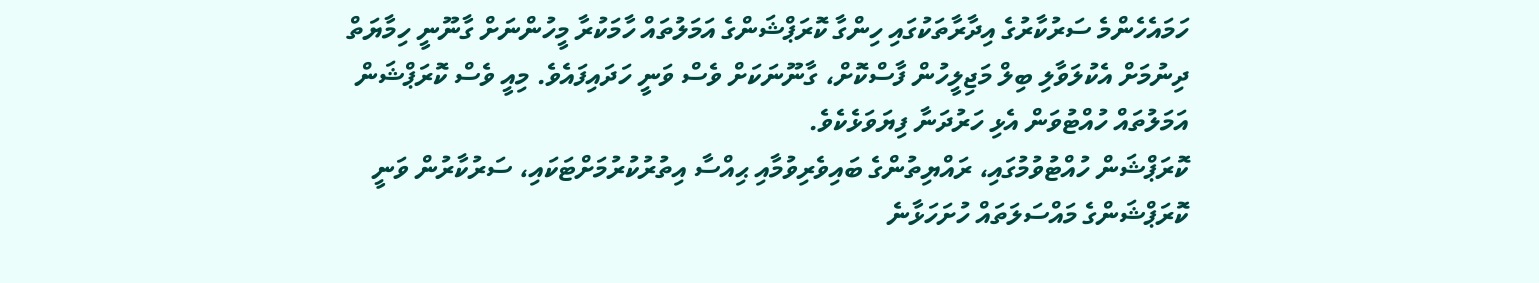ހަމައެހެންމެ ސަރުކާރުގެ އިދާރާތަކުގައި ހިންގާ ކޮރަޕްޝަންގެ އަމަލުތައް ހާމަކުރާ މީހުންނަށް ގާނޫނީ ހިމާޔަތް ދިނުމަށް އެކުލަވާލި ބިލް މަޖިލީހުން ފާސްކޮށް، ގާނޫނަކަށް ވެސް ވަނީ ހަދައިފައެވެ. މިއީ ވެސް ކޮރަޕްޝަން އަމަލުތައް ހުއްޓުވަން އެޅި ހަރުދަނާ ފިޔަވަޅެކެވެ.
ކޮރަޕްޝަން ހުއްޓުވުމުގައި، ރައްޔިތުންގެ ބައިވެރިވުމާއި ޙިއްސާ އިތުރުކުރުމަށްޓަކައި، ސަރުކާރުން ވަނީ ކޮރަޕްޝަންގެ މައްސަލަތައް ހުށަހަޅާނެ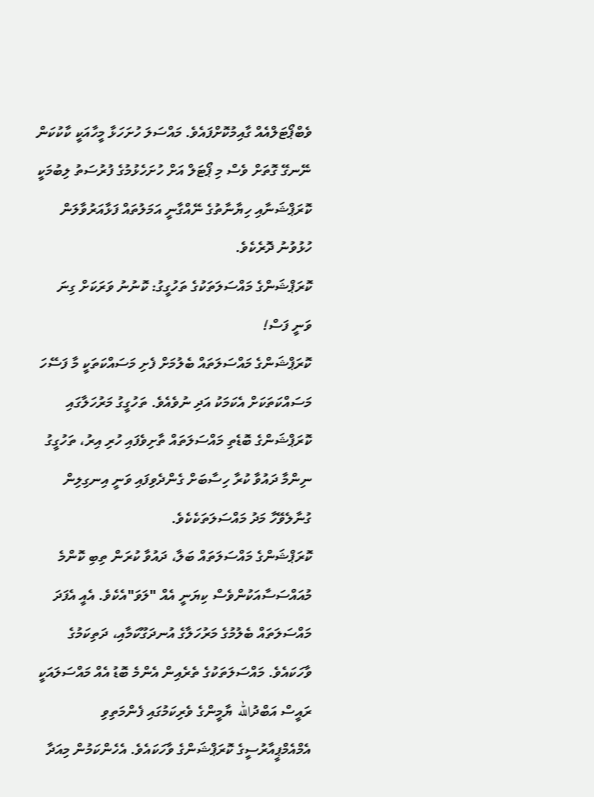ވެބްޕޯޓަލްއެއް ގާއިމުކޮށްފައެވެ. މައްސަލަ ހުށަހަޅާ މީހާއަކީ ކާކުކަން ނޭނގޭ ގޮތަށް ވެސް މި ޕޯޓަލް އަށް ހުށަހެޅުމުގެ ފުރުސަތު ލިބުމަކީ ކޮރަޕްޝަނާއި ހިޔާނާތުގެ ނޭއްގާނީ އަމަލުތައް ފަޅާއަރުވާލަން ހުޅުވުނު ދޮރެކެވެ.
ކޮރަޕްޝަންގެ މައްސަލަތަކުގެ ތަހުގީގު: ކޮނުނު ވަރަކަށް ގިނަ ވަނީ ފަސް!
ކޮރަޕްޝަންގެ މައްސަލަތައް ބެލުމަށް ފެށި މަސައްކަތަކީ މާ ފަސޭހަ މަސައްކަތަކަށް އެކަމަކު އަދި ނުވެއެވެ. ތަހުގީގު މަރުހަލާގައި ކޮރަޕްޝަންގެ ބޮޑެތި މައްސަލަތައް ތާށިވެފައި ހުރި އިރު، ތަހުގީގު ނިންމާ ދައުވާ ކުރާ ހިސާބަށް ގެންދެވިފައި ވަނީ އިނގިލިން ގުނާލެވޭހާ މަދު މައްސަލަތަކެކެވެ.
ކޮރަޕްޝަންގެ މައްސަލަތައް ބަލާ، ދައުވާ ކުރަން ތިބި ކޮންމެ މުއައްސަސާއަކުންވެސް ކިޔަނީ އެއް "ލަވަ"އެކެވެ. އެއީ އެފަދަ މައްސަލަތައް ބެލުމުގެ މަރުހަލާގެ އުނދަގޫކަމާއި، ދަތިކަމުގެ ވާހަކައެވެ. މައްސަލަތަކުގެ ތެރެއިން އެންމެ ބޮޑު އެއް މައްސަލައަކީ ރައީސް އަބްދުالله ޔާމީންގެ ވެރިކަމުގައި ފެންމަތިވި އެމްއެމްޕީއާރުސީގެ ކޮރަޕްޝަންގެ ވާހަކައެވެ. އެހެންކަމުން މިއަދާ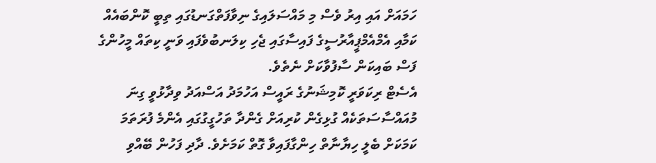ހަމައަށް އައި އިރު ވެސް މި މައްސަލައިގެ ނިވާފަތްގަނޑުގައި ތިބީ ކޮންބައެއް ކަމާއި އެމްއެމްޕީއާރުސީގެ ފައިސާގައި ޖެހި ކިލަނބުވެފައި ވަނީ ކިތައް މީހުންގެ ފަސް ބައިކަން ސާފުވާކަށް ނެތެވެ.
އެސެޓް ރިކަވަރީ ކޮމިޝަނުގެ ރައީސް އަހުމަދު އަސްއަދު ވިދާޅުވީ ގިނަ މުއައްސާސަތަކެއް ގުޅިގެން ކުރިއަށް ގެންދާ ތަހުގީގުގައި އެންމެ ފުރަތަމަ ކަމަކަށް ބެލީ ހިޔާނާތް ހިންގާފައިވާ ގޮތް ކަމަށެވެ. ދާދި ފަހުން ބޭއްވި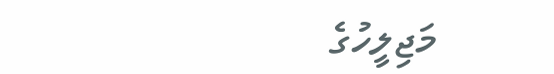މަޖިލީހުގެ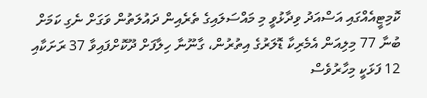ކޮމިޓީއެއްގައި އަސްއަދު ވިދާޅުވީ މި މައްސަލައިގެ ތެރެއިން ދައުލަތުން ވަގަށް ނެގި ކަމަށް ބުނާ 77 މިލިއަން އެމެރިކާ ޑޮލަރުގެ އިތުރުން، ގާނޫނާ ހިލާފަށް ދޫކޮށްފައިވާ 37 ރަށަކާއި 12 ފަޅަކީ މިހާރުވެސް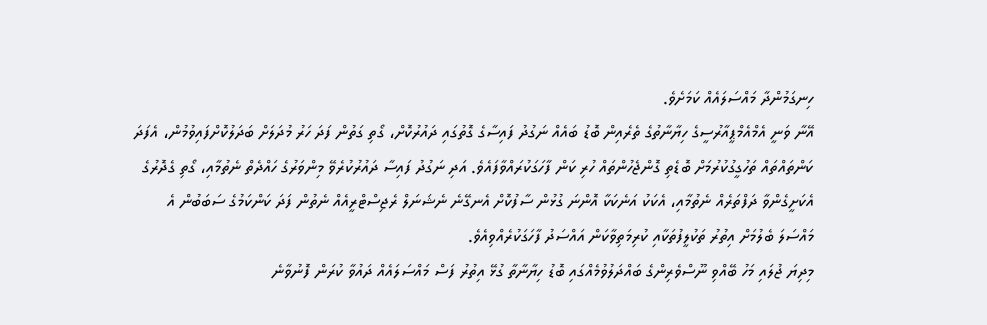ހިނގަމުންދާ މައްސަލައެއް ކަމަށެވެ.
އޭނާ ވަނީ އެމްއެމްޕީއާރުސީގެ ހިޔާނާތުގެ ތެރެއިން ބޮޑު ބައެއް ނަގުދު ފައިސާގެ ގޮތުގައި ދައުރުކޮށް، ގޯތި ގަތުން ފަދަ ހަރު މުދަލަށް ބަދަލުކޮށްފައިވުމުން، އެފަދަ ކަންތައްތައް ތަހުގީގުކުރުމަށް ބޮޑެތި ގޮންޖެހުންތައް ހުރި ކަން ފާހަގަކުރައްވާފައެވެ. އަދި ނަގުދު ފައިސާ ދައުރުކުރެވޭ މިންވަރުގެ ހައްދެތް ނެތުމާއި، ގޯތި ގެދޮރުގެ އެކަށީގެންވާ ދަފްތަރެއް ނެތުމާއި، އެކަކު އަނެކަކާ އޮންނަ ގުޅުން ސާފުކޮށް އެނގޭނެ ނެޝަނަލް ރެޖިސްޓްރީއެއް ނެތުން ފަދަ ކަންކަމުގެ ސަބަބުން އެ މައްސަލަ ބެލުމަށް އިތުރު ތަކުލީފުތަކާއި ކުރިމަތިވާކަން އައްސަދު ފާހަގަކުރެއްވިއެވެ.
މިދިޔަ ޖުލައި މަހު ބޭއްވި ނޫސްވެރިންގެ ބައްދަލުވުމެއްގައި ބޮޑު ހިޔާނާތާ ގުޅޭ އިތުރު ފަސް މައްސަލައެއް ދައުވާ ކުރަން ފޮނުވާނެ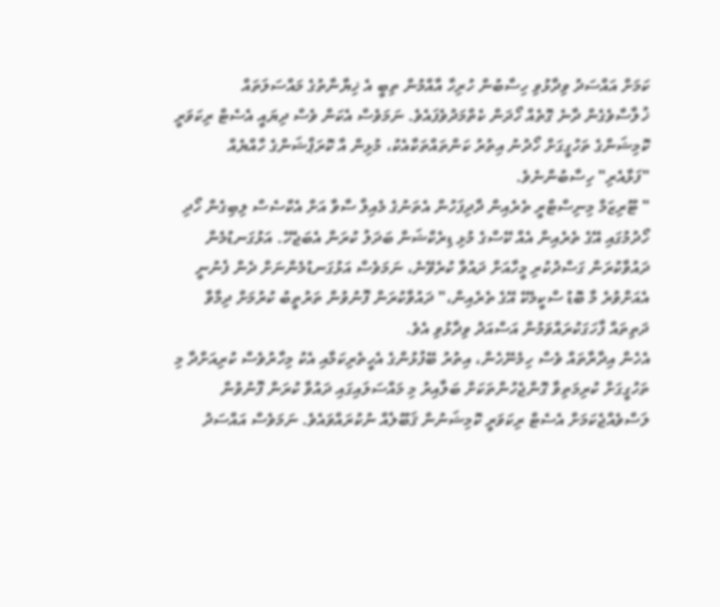ކަމަށް އައްސަދު ވިދާޅުވި ހިސާބުން ހުރިހާ އާއްމުން ތިބީ އެ ޚިޔާނާތުގެ މައްސަލަތައް ޚުލާސާވެގެން ދާނެ ގޮތެއް ހޯދަން ކެތްމަދުވެފައެވެ. ނަމަވެސް އެކަން ވެސް ދިޔައީ އެސެޓް ރިކަވަރީ ކޮމިޝަންގެ ތަހުގީގަށް ހޯދުނު އިތުރު ކަންތައްތަކާއެކު، މުޅިން އާ ކޮރަޕްޝަންގެ ހާއްޔެއް "ފަޅާއެރި" ހިސާބުންނެވެ.
" ޓޫރިޒަމް މިނިސްޓްރީ ތެރެއިން ދާދިފަހުން އެތަނުގެ މެއިލް ސާވާ އަށް އެކްސެސް ލިބިގެން ހޯދި ހޯދުމުގައި އޭގެ ތެރެއިން އެއް ކޭސްގެ މުޅި ޑިރެކްޝަން ބަދަލު ކުރަން އެބަޖެހޭ. އަޅުގަނޑުމެން ދައުވާކުރަން ގަސްދުކުރި މީހާއަށް ދައުވާ ކުރެވޭނެ، ނަމަވެސް އަޅުގަނޑުމެންނަށް ދެން ފެނުނީ އެއަށްވުރެ މާ ބޮޑު ސްކީމެކޭ އޭގެ ތެރެއިން،" ދައުވާކުރަން ފޮނުވުން ތަރުތީބު ކުރުމަށް ދިމާވާ ދަތިތައް ފާހަގަކުރައްވަމުން އަސްއަދު ވިދާޅުވި އެވެ.
އެހެން އިދާރާތައް ވެސް ހިމެނޭހެން، އިތުރު ބޭފުޅުންގެ އެހީތެރިކަމާއި އެކު މިހާރުވެސް ކުރިއަށްދާ މި ތަހުގީގަށް ކުރިމަތިވާ ގޮންޖެހުންތަކަށް ބަލާއިރު މި މައްސަލައިގައި ދައުވާ ކުރަން ފޮނުވުން ލަސްވެއްޖެކަމަށް އެސެޓް ރިކަވަރީ ކޮމިޝަނުން ޤަބޫލެއް ނުކުރައްވައެވެ. ނަމަވެސް އައްސަދު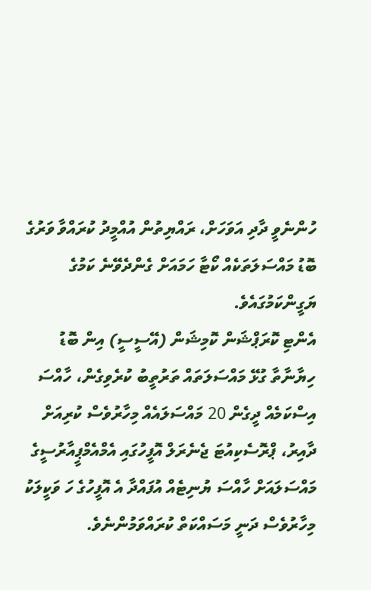ހުންނެވީ ދާދި އަވަހަށް، ރައްޔިތުން އުއްމީދު ކުރައްވާ ވަރުގެ ބޮޑު މައްސަލަތަކެއް ކޯޓާ ހަމައަށް ގެންދެވޭނެ ކަމުގެ ޔަގީންކަމުގައެވެ.
އެންޓި ކޮރަޕްޝަން ކޮމިޝަން (އޭސީސީ) އިން ބޮޑު ހިޔާނާތާ ގުޅޭ މައްސަލަތައް ތަރުތީބު ކުރެވިގެން، ހާއްސަ އިސްކަމެއް ދީގެން 20 މައްސަލައެއް މިހާރުވެސް ކުރިއަށް ދާއިރު، ޕްރޮސެކިއުޓަ ޖެނެރަލް އޮފީހުގައި އެމްއެމްޕީއާރުސީގެ މައްސަލައަށް ހާއްސަ ޔުނިޓެއް އުފައްދާ އެ އޮފީހުގެ ހަ ވަކީލަކު މިހާރުވެސް ދަނީ މަސައްކަތް ކުރައްވަމުންނެވެ.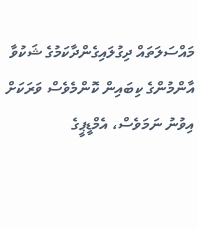މައްސަލަތައް ދިގުލައިގެންދާކަމުގެ ޝަކުވާ އާންމުންގެ ކިބައިން ކޮންމެވެސް ވަރަކަށް އިވުނު ނަމަވެސް، އެމްޑީޕީގެ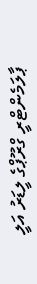ޕާލަމެންޓްރީ ގްރޫޕްގެ ލީޑަރު އަލީ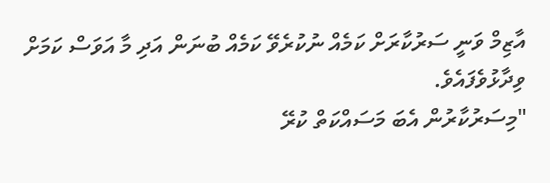އާޒިމް ވަނީ ސަރުކާރަށް ކަމެއް ނުކުރެވޭ ކަމެއް ބުނަން އަދި މާ އަވަސް ކަމަށް ވިދާޅުވެފައެވެ.
"މިސަރުކާރުން އެބަ މަސައްކަތް ކުރޭ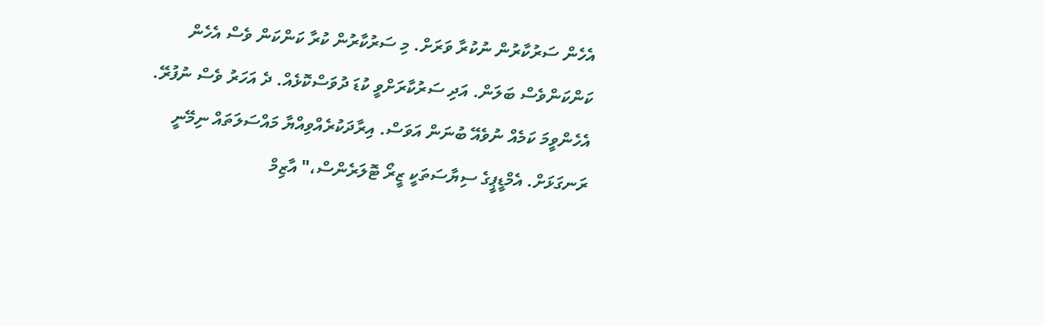އެހެން ސަރުކާރުން ނުކުރާ ވަރަށް. މި ސަރުކާރުން ކުރާ ކަންކަން ވެސް އެހެން ކަންކަންވެސް ބަލަން. އަދި ސަރުކާރަށްވީ ކުޑަ ދުވަސްކޮޅެއް. ދެ އަހަރު ވެސް ނުފުރޭ. އެހެންވީމަ ކަމެއް ނުވެއޭ ބުނަން އަވަސް. އިރާދަކުރެއްވިއްޔާ މައްސަލަތައް ނިމޭނީ ރަނގަޅަށް. އެމްޑީޕީގެ ސިޔާސަތަކީ ޒީރޯ ޓޮލަރެންސް،" އާޒިމް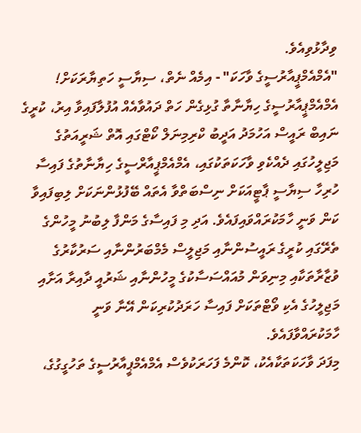ވިދާޅުވިއެވެ.
"އެމްއެމްޕީއާރުސީގެ ވާހަކަ" - އިމެއް ނެތް، ސިޔާސީ ހަތިޔާރަކަށް!
އެމްއެމްޕީއާރުސީގެ ހިޔާނާތާ ގުޅިގެން ހަތް ދައުވާއެއް އުފުލާފައިވާ އިރު، ކުރީގެ ނައިބް ރައީސް އަހުމަދު އަދީބު ކްރިމިނަލް ކޯޓްގައި އޮތް ޝަރީއަތުގެ މަޖިލީހުގައި ދެއްކެވި ވާހަކަތަކުގައި، އެމްއެމްޕީއާރްސީގެ ހިޔާނާތުގެ ފައިސާ ހުރިހާ ސިޔާސީ ޕާޓީއަކަށް ނިސްބަތްވާ އެތައް ބޭފުޅުންނަކަށް ލިބިފައިވާ ކަން ވަނީ ހާމަކުރައްވައިފައެވެ. އަދި މި ފައިސާގެ މަންފާ ލިބުނު މީހުންގެ ތެރޭގައި ކުރީގެ ރައީސުންނާއި މަޖިލީސް މެމްބަރުންނާއި ސަރުކާރުގެ ވުޒާރާތަކާއި މިނިވަން މުއައްސަސާކުގެ މީހުންނާއި ޝަރުއީ ދާއިރާ އަށާއި މަޖިލީހުގެ އެކި ވޯޓްތަކަށް ފައިސާ ހަރަދުކުރިކަން އޭނާ ވަނީ ހާމަކުރައްވާފައެވެ.
މިފަދަ ވާހަކަތަކާއެކު، ކޮންމެ ފަހަރަކުވެސް އެމްއެމްޕީއާރުސީގެ ތަހުގީގުގެ،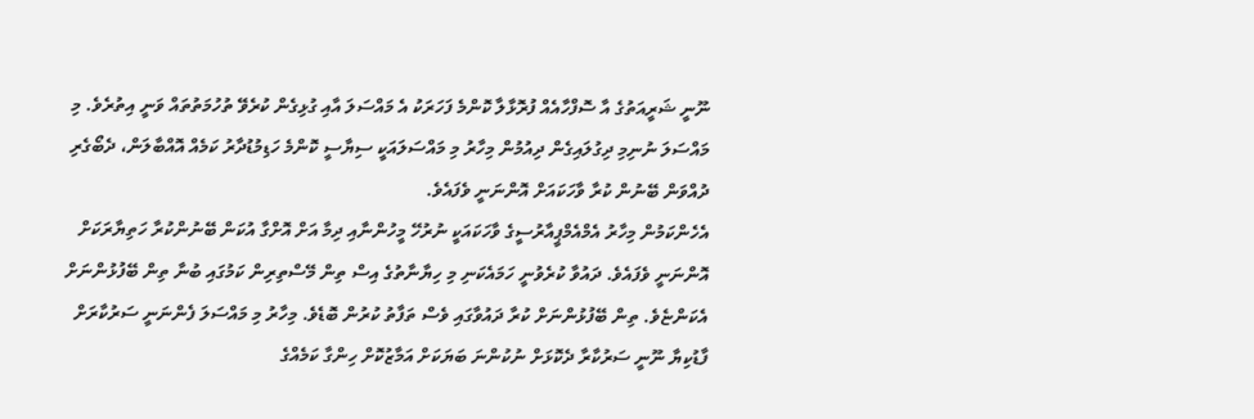ނޫނީ ޝަރީއަތުގެ އާ ސޮފްހާއެއް ފުރޮޅާލާ ކޮންމެ ފަހަރަކު އެ މައްސަލަ އާއި ގުޅިގެން ކުރެވޭ ތުހުމަތުތައް ވަނީ އިތުރެވެ. މި މައްސަލަ ނުނިމި ދިގުލައިގެން ދިއުމުން މިހާރު މި މައްސަލައަކީ ސިޔާސީ ކޮންމެ ހަޑިމުޑުދާރު ކަމެއް އޮއްބާލަން، ދެބޯގެރި ދުއްވަން ބޭނުން ކުރާ ވާހަކައަށް އޮންނަނީ ވެފައެވެ.
އެހެންކަމުން މިހާރު އެމްއެމްޕީއާރުސީގެ ވާހަކައަކީ ނުރުހޭ މީހުންނާއި ދިމާ އަށް އޮށްގާ އުކަން ބޭނުންކުރާ ހަތިޔާރަކަށް އޮންނަނީ ވެފައެވެ. ދައުވާ ކުރެވުނީ ހަމައެކަނި މި ހިޔާނާތުގެ އިސް ތިން މޭސްތިރިން ކަމުގައި ބުނާ ތިން ބޭފުޅުންނަށް އެކަންޏެވެ. ތިން ބޭފުޅުންނަށް ކުރާ ދައުވާގައި ވެސް ތަފާތު ކުރުން ބޮޑެވެ. މިހާރު މި މައްސަލަ ފެންނަނީ ސަރުކާރަށް ފާޑުކިޔާ ނޫނީ ސަރުކާރާ ދެކޮޅަށް ނުކުންނަ ބަޔަކަށް އަމާޒުކޮށް ހިންގާ ކަމެއްގެ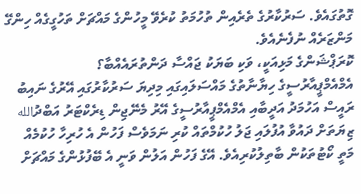ގޮތުގައެވެ. ސަރުކާރުގެ ތެރެއިން ތުހުމަތު ކުރެވޭ މީހުންގެ މައްޗަށް ތަހުގީގެއް ހިންގޭ މަންޒަރެއް ނުފެނެއެވެ.
ކޮރަޕްޝަންގެ މަޅިއަކީ، ވަކި ބަޔަކު ޖައްސާ ދަންތުރައެއްބާ؟
އެމްއެމްޕީއާރުސީގެ ހިޔާނާތުގެ މައްސަލައިގައި މިދިޔަ ސަރުކާރުގައި އޭރުގެ ނައިބު ރައީސް އަހުމަދު އަދީބާއި އެމްއެމްޕީއާރުސީގެ އޭރު މެނޭޖިން ޑިރެކްޓަރު އަބްދުالله ޒިޔަތަށް ދައުވާ އުފުލައި ޖަލު ހުކުމްތައް ކުރި ނަމަވެސް ފަހުން އެ ހުރިހާ ހުކުމެއް މަތީ ކޯޓުތަކުން ބާތިލުކުރިއެވެ. އޭގެ ފަހުން އަލުން ވަނީ އެ ބޭފުޅުންގެ މައްޗަށް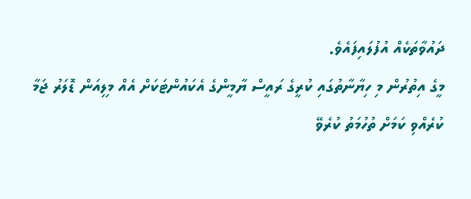ދައުވާތަކެއް އުފުލައިފައެވެ.
މީގެ އިތުރުން މި ހިޔާނާތުގައި ކުރީގެ ރައީސް ޔާމީންގެ އެކައުންޓަކަށް އެއް މިލިއަން ޑޮލަރު ޖަމާ ކުރެއްވި ކަމަށް ތުހުމަތު ކުރެވޭ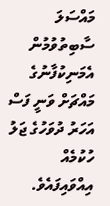މައްސަލަ ސާބިތުވުމުން އެމަނިކުފާނުގެ މައްޗަށް ވަނީ ފަސް އަހަރު ދުވަހުގެ ޖަލު ހުކުމެއް އިއްވައިފައެވެ.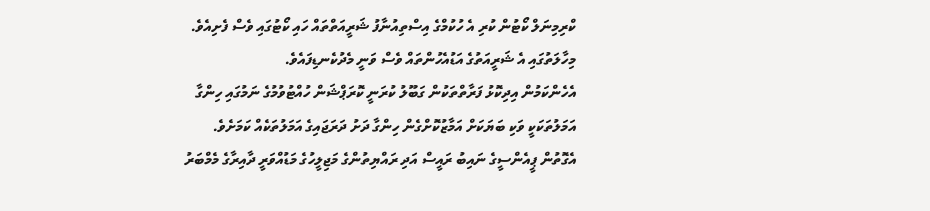ކްރިމިނަލް ކޯޓުން ކުރި އެ ހުކުމްގެ އިސްތިއުނާފު ޝަރީއަތްތައް ހައި ކޯޓުގައި ވެސް ފެށިއެވެ. މިހާލަތުގައި އެ ޝަރީއަތުގެ އަޑުއެހުންތައް ވެސް ވަނީ މެދުކެނޑިފައެވެ.
އެހެންކަމުން އިދިކޮޅު ފަރާތްތަކުން ގަބޫލު ކުރަނީ ކޮރަޕްޝަން ހުއްޓުވުމުގެ ނަމުގައި ހިންގާ އަމަލުތަކަކީ ވަކި ބަޔަކަށް އަމާޒުކޮށްގެން ހިންގާ ދަށު ދަރަޖައިގެ އަމަލުތަކެއް ކަމަށެވެ. އެގޮތުން ޕީއެންސީގެ ނައިބު ރައީސް އަދި ރައްޔިތުންގެ މަޖިލީހުގެ މަޑުއްވަރީ ދާއިރާގެ މެމްބަރު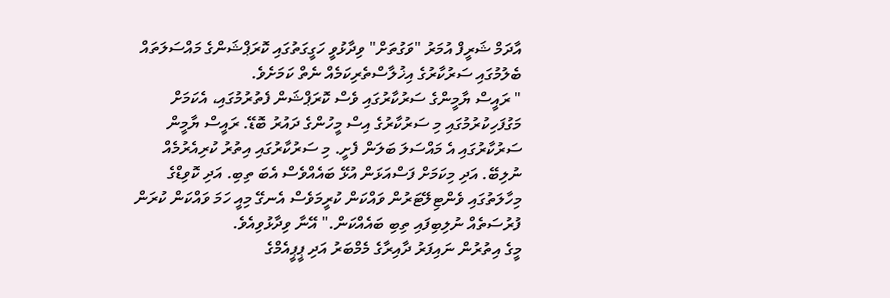އާދަމް ޝަރީފް އުމަރު "ވަގުތަށް" ވިދާޅުވީ ހަގީގަތުގައި ކޮރަޕްޝަންގެ މައްސަލަތައް ބެލުމުގައި ސަރުކާރުގެ އިޚުލާސްތެރިކަމެއް ނެތް ކަމަށެވެ.
" ރައީސް ޔާމީންގެ ސަރުކާރުގައި ވެސް ކޮރަޕްޝަން ފެތުރުމުގައި، އެކަމަށް މަގުފަހިކުރުމުގައި މި ސަރުކާރުގެ އިސް މީހުންގެ ދައުރު ބޮޑޭ. ރައީސް ޔާމީން ސަރުކާރުގައި އެ މައްސަލަ ބަލަން ފެށީ. މި ސަރުކާރުގައި އިތުރު ކުރިއެރުމެއް ނުލިބޭ. އަދި މިކަމަށް ފަސްއަޅަން އުޅޭ ބައެއްވެސް އެބަ ތިބި. އަދި ކޮވިޑްގެ މިހާލަތުގައި ވެންޓިލޭޓަރުން ވައްކަން ކުރީމަވެސް އެނގޭ މިއީ ހަމަ ވައްކަން ކުރަން ފުރުސަތެއް ނުލިބިފައި ތިބި ބައެއްކަން." އޭނާ ވިދާޅުވިއެވެ.
މީގެ އިތުރުން ނައިފަރު ދާއިރާގެ މެމްބަރު އަދި ޕީޕީއެމްގެ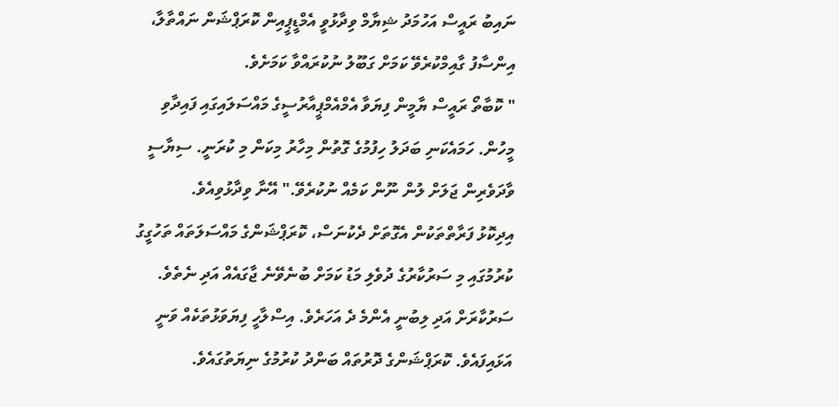ނައިބު ރައީސް އަހުމަދު ޝިޔާމް ވިދާޅުވީ އެމްޑީޕީއިން ކޮރަޕްޝަން ނައްތާލާ، އިންސާފު ގާއިމްކުރެވޭ ކަމަށް ގަބޫލު ނުކުރައްވާ ކަމަށެވެ.
" ކޮބާތޯ ރައީސް ޔާމީން ފިޔަވާ އެމްއެމްޕީއާރުސީގެ މައްސަލައިގައި ފައިދާވި މީހުން. ހަމައެކަނި ބަދަލު ހިފުމުގެ ގޮތުން މިހާރު މިކަން މި ކުރަނީ. ސިޔާސީ ވާދަވެރިން ޖަލަށް ލުން ނޫން ކަމެއް ނުކުރެވޭ." އޭނާ ވިދާޅުވިއެވެ.
އިދިކޮޅު ފަރާތްތަކުން އެގޮތަށް ދެކުނަސް، ކޮރަޕްޝަންގެ މައްސަލަތައް ތަހުގީގު ކުރުމުގައި މި ސަރުކާރުގެ ދުވެލި މަޑު ކަމަށް ބުނެވޭނެ ޖާގައެއް އަދި ނެތެވެ. ސަރުކާރަށް އަދި ލިބުނީ އެންމެ ދެ އަހަރެވެ. އިސްލާހީ ފިޔަވަޅުތަކެއް ވަނީ އަޅައިފައެވެ. ކޮރަޕްޝަންގެ ދޮރުތައް ބަންދު ކުރުމުގެ ނިޔަތުގައެވެ.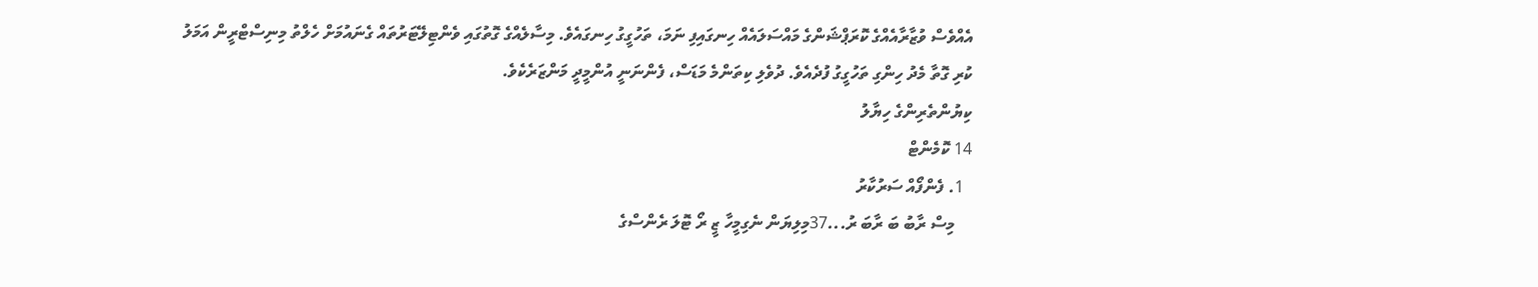އެއްވެސް ވުޒާރާއެއްގެ ކޮރަޕްޝަންގެ މައްސަލައެއް ހިނގައިފި ނަމަ، ތަހުގީގު ހިނގައެވެ. މިސާލެއްގެ ގޮތުގައި ވެންޓިލޭޓަރުތައް ގެނައުމަށް ހެލްތު މިނިސްޓްރީން އަމަލު ކުރި ގޮތާ މެދު ހިންގި ތަހުގީގު ފުދެއެވެ. ދުވެލި ކިތަންމެ މަޑަސް، ފެންނަނީ އުންމީދީ މަންޒަރެކެވެ.
ކިޔުންތެރިންގެ ހިޔާލު
14 ކޮމެންޓް
  1. ފެންފޯއް ސަރުކާރު
    މިސް ރާބު ބަ ރާބަ ރު...37މިލިޔަން ނެގިމީހާ ޒީ ރޯ ޓޮލަ ރެންސްގެ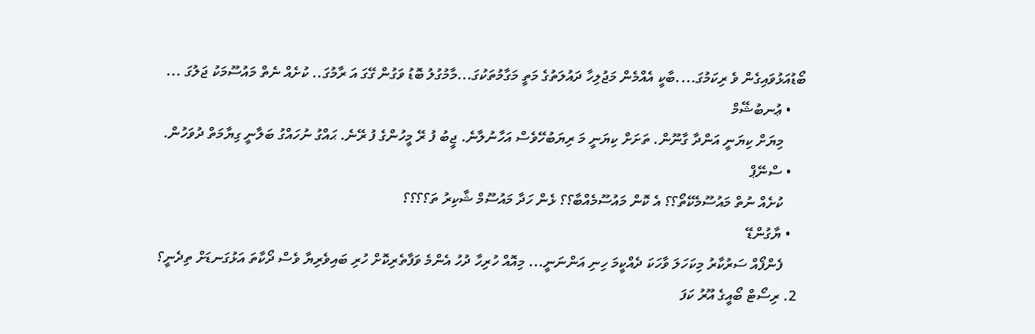ބޯޑުއަޅުވައިގެން ވެ ރިކަމުގަ....ބާކީ އެއްމެން މަޖުލިހާ ދައުލަތުގެ މަތީ މަގާމުތަކުގަ...މާމުގުލު ބޮޑު ވަގުން ގޭގަ އަ ރާމުގަ.. ކުށެއް ނެތް މައުސޫމަކު ޖަލުގަ ...
    • ޢުނބުޝޭމް
      މިޔަށް ކިޔަނީ އަންދާ ގާނޫން. ތަށަށް ކިޔަނީ މަ ރިޔަބުހޭވެސް އަހާނުލާނެ. ޖީބު ފު ރޭ މީހުންގެ ފު ރޭނެ. ޙައްގު ނުހައްގު ބަލާނީ ގިޔާމަތް ދުވަހުން.
    • ސްނޭޕް
      ކުށެއް ނުތް މައުސޫމެކޭތޯ؟؟ އެ ކޮން މައުސޫމެއްބާ؟؟ ޅެން ހަދާ މައުސޫމް ޝާކިރު ތަ؟؟؟؟
    • ޔާގުންޑޭ
      ފެންފޯއް ސަރުކާރު މިކަހަލަ ވާހަކަ ދެއްކީމަ ހިނި އަންނަނީ... މިއޮއް ހުރިހާ ދުހު އެންމެ ވަފާތެރިކޮށް ހުރި ބައިވެރިޔާ ވެސް ދޯކާތަ އަޅުގަނޑަށް ތިދެނީ؟
  2. ރިސޯޓް ބޯއީގެ އޫރު ކަފަ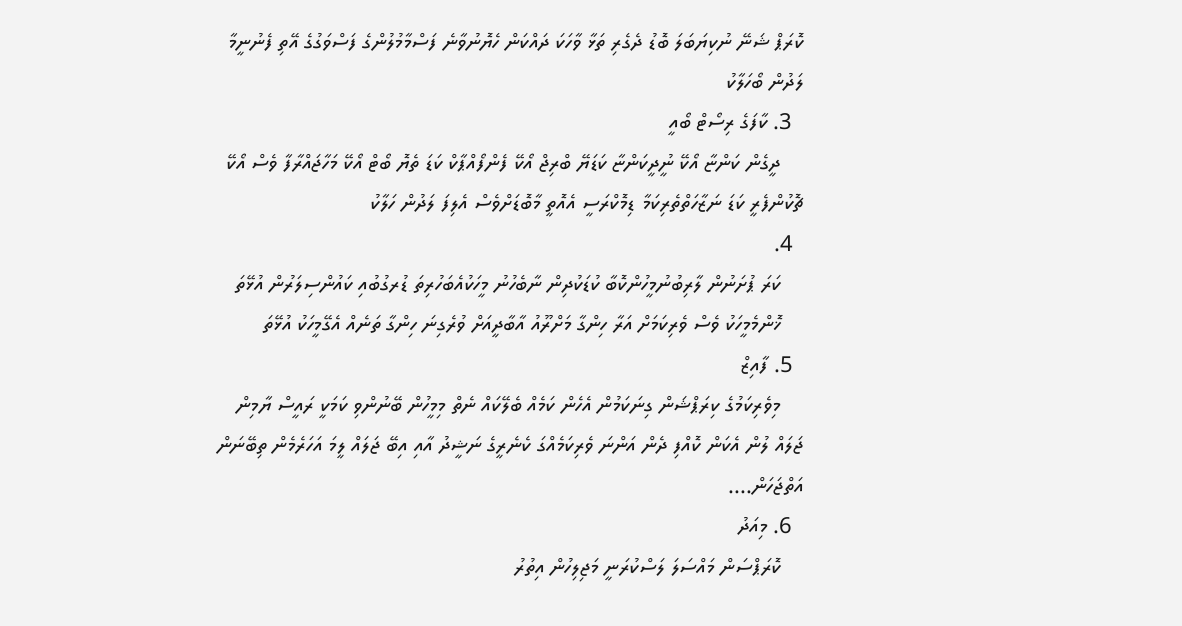ކޮރަޕް ޝަނޭ ނުކިޔަބަލަ ބޮޑު ދެގެރި ތަޅާ ވާހަކަ ދައްކަން ހެޔޮނުވާނެ ފަސްމާމުލުންގެ ފަސްވަގުގެ އޭތި ފެނުނީމާ ލަދުން ބޯހަލާކު
  3. ކާފަގެ ރިސޯޓް ބޯއީ
    ދީގެން ކަންޏާ އޯކޭ ނުީދީކަންޏާ ކަޑަޔޭ ބްރިޖް އޯކޭ ފެންފޯއްޕާކް ކަޑަ ތެޔޮ ބޯޓް އޯކޭ މަހާޖައްރާފާ ވެސް އޯކޭ ޗޮކުންފެރީ ކަޑަ ނަޒާހަތްތެރިކަމާ ޑިމޮކްރަސީ އެއޮތީ މާބޮޑަށްވެސް އެލިފަ ލަދުން ހަލާކު
  4.
    ކަރަ ޕުށަނުން ލާރިބުނުމީހުންކޮބާ ކުޑަކުދިން ނާބެހުނު މީހަކުއެބަހުރިތަ ޑުރގުބުއި ކައުންސިލަރުން އުޅޭތަ
    ޚޮންމެމީހަކު ވެސް ވެރިކަމަށް އަރާ ހިންގާ މަށްރޫއު އާބާދީއަށް ވުރެގިނަ ހިންގާ ތަނެއް އެގޭމީހަކު އުޅޭތަ
  5. ފާއިޒް
    މިވެރިކަމުގެ ކިރަޕްޝަން ގިނަކަމުން އެހެން ކަމެއް ބެލޭކައް ނެތް މިމީހުން ބޭނުންވި ކަމަކީ ރައީސް ޔާމިން ޖަލައް ލުން އެކަން ކޮއްފި ދެން އަންނަ ވެރިކަމެއްގަ ކެނެރީގެ ނަޝީދު އާއި އިބޭ ޖަލައް ލީމަ އަހަރެމެން ތިބޭނަން އަތްޖަހަން....
  6. މިއަދު
    ކޮރަޕްސަން މައްސަލަ ލަސްކުރަނީ މަޖިލިހުން އިތުރު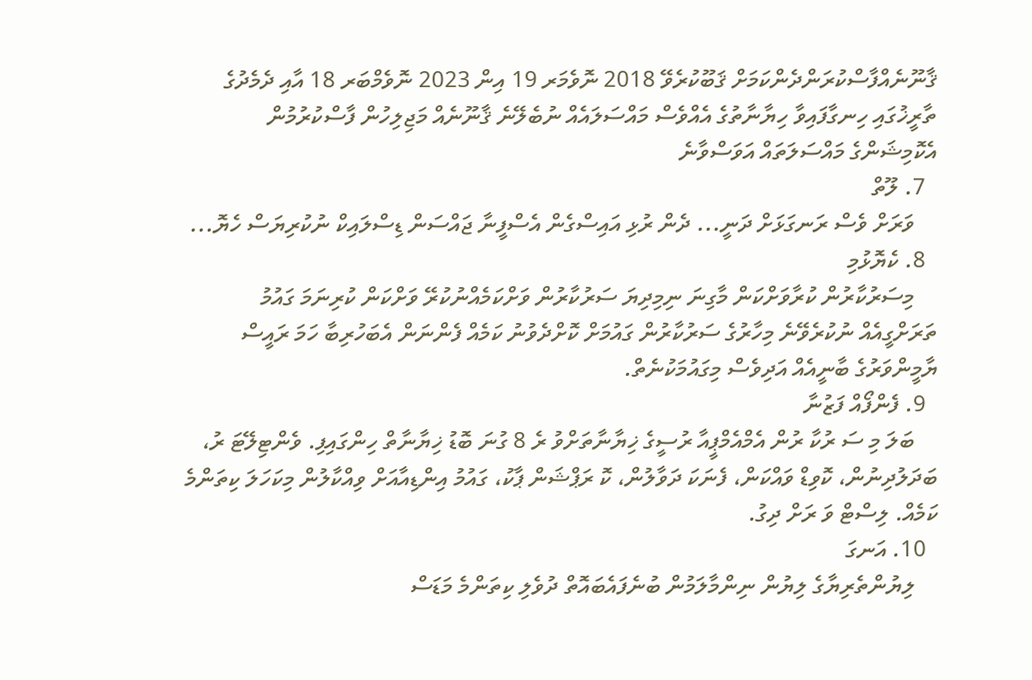ޤާނޫނެއްފާސްކުރަންދެންކަމަށް ޤަބޫކުރެވޭ 2018 ނޮވެމަރ 19 އިން 2023 ނޮވެމްބަރ 18 އާއި ދެމެދުގެ ތާރީޚުގައި ހިނގާފައިވާ ހިޔާނާތުގެ އެއްވެސް މައްސަލައެއް ނުބެލޭނެ ޤާނޫނެއް މަޖިލިހުން ފާސްކުރުމުން އެކޮމިޝަންގެ މައްސަލަތައް އަވަސްވާނެ
  7. ލޫތް
    ވަރަށް ވެސް ރަނގަޅަށް ދަނީ... ދެން ރުޅި އައިސްގެން އެސްފީނާ ޖައްސަން ޑިސްލައިކް ނުކުރިޔަސް ހެޔޮ...
  8. ކެޔޮޅުމި
    މިސަރުކާރުން ކުރާވަށްކަން މާގިނަ ނިމިދިޔަ ސަރުކާރުން ވަށްކަމެއްނުކުރޭ ވަށްކަން ކުރިނަމަ ގައުމު ތަރަށްގީއެއް ނުކުރެވޭނެ މިހާރުގެ ސަރުކާރުން ގައުމަށް ކޮށްދެވުނު ކަމެއް ފެންނަން އެބަހުރިބާ ހަމަ ރައީސް ޔާމީންވަރުގެ ބާނީއެއް އަދިވެސް މިގައުމަކުނެތް.
  9. ފެންފޯއް ފަޒުނާ
    ބަލަ މި ސަ ރުކާ ރުން އެމްއެމްޕީއާ ރުސީގެ ޚިޔާނާތަށްވު ރެ 8 ގުނަ ބޮޑު ޚިޔާނާތް ހިންގައިފި. ވެންޓިލޭޓަ ރު، ބަދަލުދިނުން، ކޮވިޑް ވައްކަން، ފެނަކަ ދަވާލުން، ކޮ ރަޕްޝަން ޕާކު، ގައުމު އިންޑިއާއަށް ވިއްކާލުން މިކަހަލަ ކިތަންމެ ކަމެއް. ލިސްޓް ވަ ރަށް ދިގު.
  10. އަނގަ
    ލިޔުންތެރިޔާގެ ލިޔުން ނިންމާލަމުން ބުނެފައެބައޮތް ދުވެލި ކިތަންމެ މަޑަސް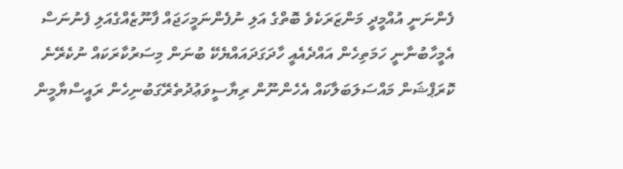ފެންނަނީ އުއްމީދީ މަންޒަރަކެވެ ބޮތްގެ އަލި ނުފެންނަމީހަޖައް ފާނޫޒެއްގެއަލި ފެނުނަސް އެމީހާބުނާނީ ހަމަތިހެން އައްދެއެއީ ހާދަގަދައައްޔެކޭ ބުނަން މިސަރުކާރަކައް ނުކެރޭނެ ކޮރަޕްޝަން މައްސަލަބަލާކައް އެހެންނޫން ރިޔާސީވަޢުދުތެރޭގަބުނިހެން ރައީސްޔާމީން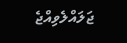ޖަލައްލެވިއްޖެ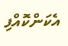އެކަންކޮއްފި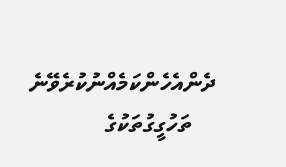ދެންއެހެންކަމެއްނުކުރެވޭނެ
    ތަހުގީގުތަކުގެ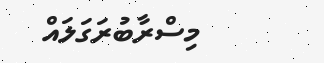މިސްރާބުރަގަލައް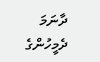ދާނަމަ ދެމީހުންގެ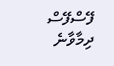ފޭސްފޭސް ދިމާވާނެ